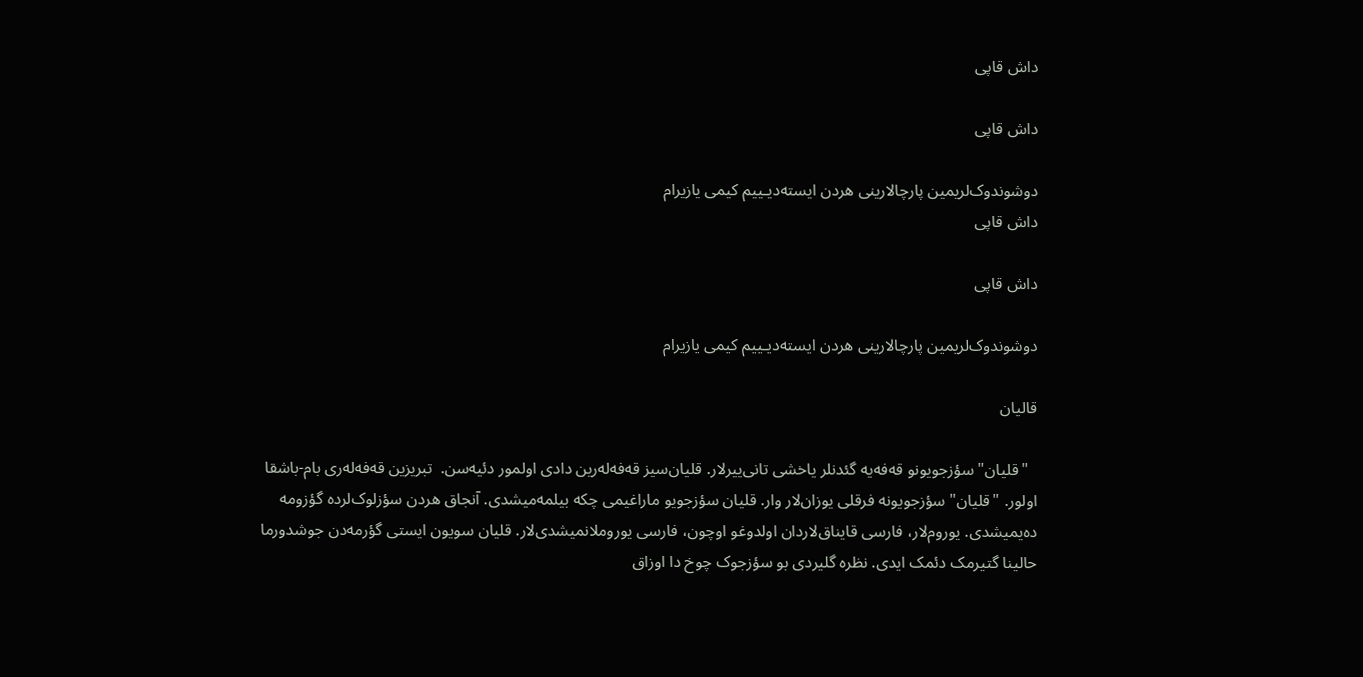داش قاپی

داش قاپی

دوشوندوک‌لریمین پارچالارینی هردن ایسته‌دیـییم کیمی یازیرام
داش قاپی

داش قاپی

دوشوندوک‌لریمین پارچالارینی هردن ایسته‌دیـییم کیمی یازیرام

قالیان

  "قلیان" سؤزجویونو قه‌فه‌یه گئدنلر یاخشی تانی‌ییرلار. قلیان‌سیز قه‌فه‌له‌رین دادی اولمور دئیه‌سن.  تبریزین قه‌فه‌له‌ری بام-باشقا اولور. "قلیان" سؤزجویونه فرقلی یوزان‌لار وار. قلیان سؤزجویو ماراغیمی چکه بیلمه‌میشدی. آنجاق هردن سؤزلوک‌لرده گؤزومه ده‌یمیشدی. یوروم‌لار، فارسی قایناق‌لاردان اولدوغو اوچون، فارسی یوروملانمیشدی‌لار. قلیان سویون ایستی گؤرمه‌دن جوشدورما حالینا گتیرمک دئمک‌ ایدی. نظره گلیردی بو سؤزجوک چوخ دا اوزاق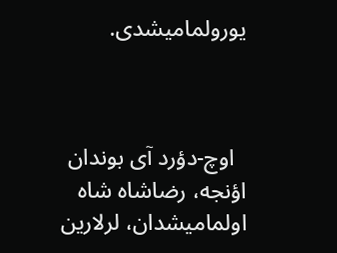یورولمامیشدی.



  اوچ-دؤرد آی بوندان اؤنجه، رضاشاه شاه اولمامیشدان، لرلارین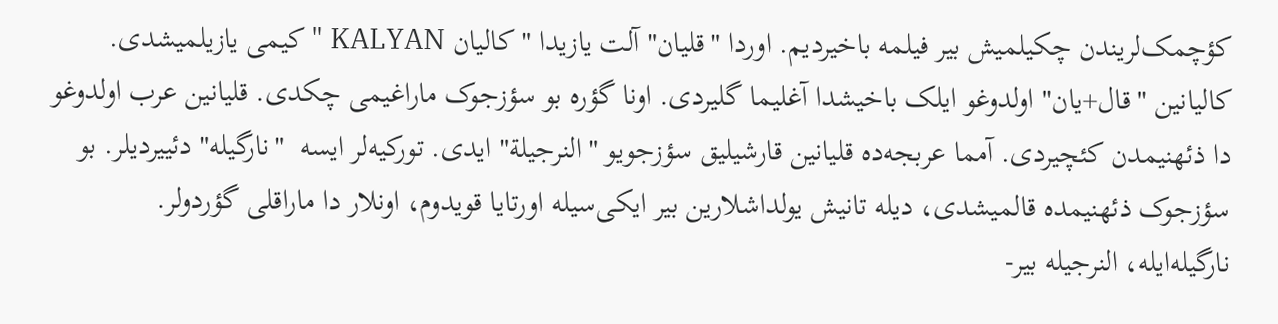کؤچمک‌لریندن چکیلمیش بیر فیلمه باخیردیم. اوردا "قلیان" آلت یازیدا "کالیان KALYAN " کیمی یازیلمیشدی. کالیانین "قال+یان" اولدوغو ایلک باخیشدا آغلیما گلیردی. اونا گؤره بو سؤزجوک ماراغیمی چکدی. قلیانین عرب اولدوغو دا ذئهنیمدن کئچیردی. آمما عربجه‌ده قلیانین قارشیلیق سؤزجویو "النرجیلة" ایدی. تورکیه‌لر ایسه  "نارگیله" دئییردیلر. بو سؤزجوک ذئهنیمده قالمیشدی، دیله تانیش یولداشلارین بیر ایکی‌سیله اورتایا قویدوم، اونلار دا ماراقلی گؤردولر. نارگیله‌ایله، النرجیله بیر-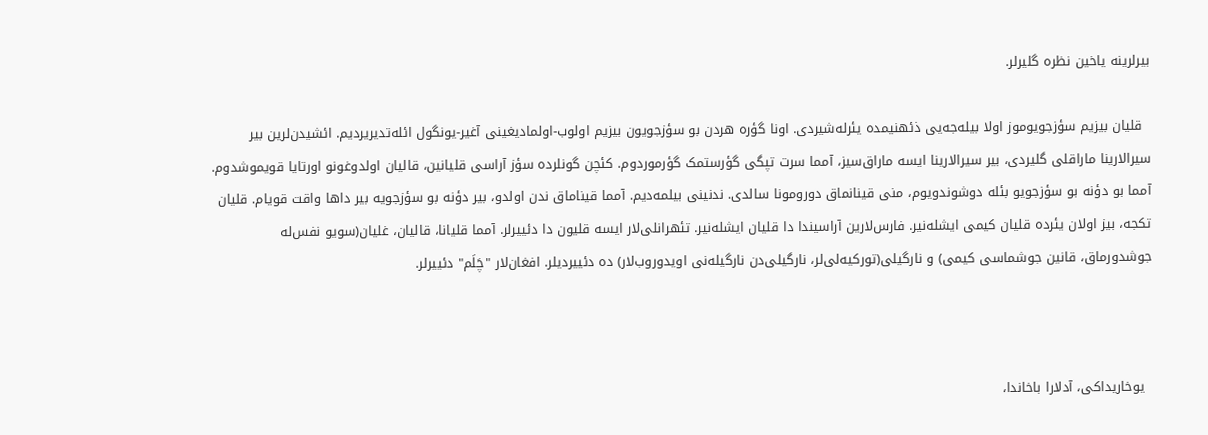بیرلرینه یاخین نظره گلیرلر.

  قلیان بیزیم سؤزجویوموز اولا بیله‌جه‌یی ذئهنیمده یئرله‌شیردی. اونا گؤره هردن بو سؤزجویون بیزیم اولوب-اولمادیغینی آغیر-یونگول ائله‌تدیریردیم. ائشیدن‌لرین بیر سیرالارینا ماراقلی گلیردی، بیر سیرالارینا ایسه ماراق‌سیز، آمما سرت تپگی گؤرستمک گؤرموردوم. کئچن گونلرده سؤز آراسی قلیانین، قالیان اولدوغونو اورتایا قویموشدوم. آمما بو دؤنه بو سؤزجویو بئله دوشوندویوم، منی قینانماق دورومونا سالدی. ندنینی بیلمه‌دیم. آمما قیناماق ندن اولدو، بیر دؤنه بو سؤزجویه بیر داها واقت قویام. قلیان تکجه، بیز اولان یئرده قلیان کیمی ایشله‌نیر. فارس‌لارین آراسیندا دا قلیان ایشله‌نیر. تئهرانلی‌لار ایسه قلیون دا دئییرلر. آمما قلیانا، قالیان، غلیان(سویو نفس‌له جوشدورماق، قانین جوشماسی کیمی) و نارگیلی(تورکیه‌لی‌لر، نارگیلی‌دن نارگیله‌نی اویدوروب‌لار) ده دئییردیلر. افغان‌لار "چَلَم" دئییرلر.



  یوخاریداکی، آدلارا باخاندا،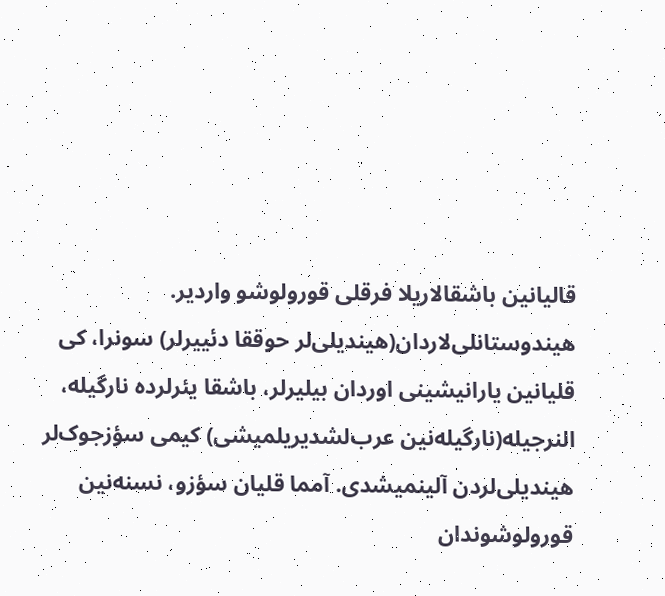قالیانین باشقالاریلا فرقلی قورولوشو واردیر. هیندوستانلی‌لاردان(هیندیلی‌لر حوققا دئییرلر) سونرا، کی قلیانین یارانیشینی اوردان بیلیرلر، باشقا یئرلرده نارگیله، النرجیله(نارگیله‌نین عرب‌لشدیریلمیشی) کیمی سؤزجوک‌لر هیندیلی‌لردن آلینمیشدی. آمما قلیان سؤزو، نسنه‌‌نین قورولوشوندان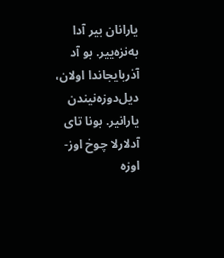یارانان بیر آدا به‌نزه‌ییر. بو آد آذربایجاندا اولان، دیل‌دوزه‌نیندن یارانیر. بونا تای آدلارلا چوخ اوز-اوزه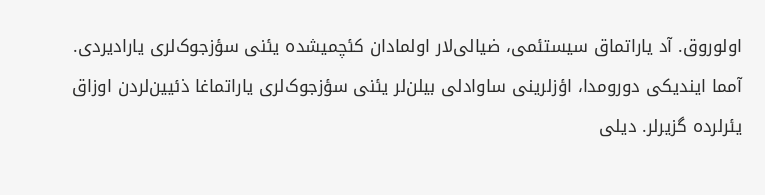اولوروق. آد یاراتماق سیستئمی، ضیالی‌لار اولمادان کئچمیشده یئنی سؤزجوک‌لری یارادیردی. آمما ایندیکی دورومدا، اؤزلرینی ساوادلی بیلن‌لر یئنی سؤزجوک‌لری یاراتماغا ذئیین‌لردن اوزاق یئرلرده گزیرلر. دیلی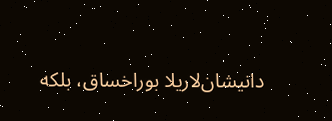دانیشان‌لاریلا بوراخساق، بلکه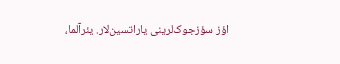اؤز سؤزجوک‌لرینی یاراتسین‌لار. یئرآلما،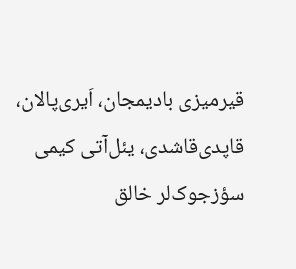قیرمیزی بادیمجان، اَیری‌پالان، قاپدی‌قاشدی، یئل‌آتی کیمی سؤزجوک‌لر خالق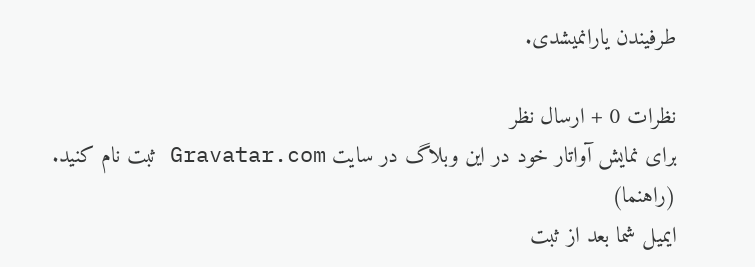طرفیندن یارانمیشدی.

نظرات 0 + ارسال نظر
برای نمایش آواتار خود در این وبلاگ در سایت Gravatar.com ثبت نام کنید. (راهنما)
ایمیل شما بعد از ثبت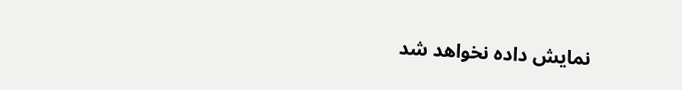نمایش داده نخواهد شد